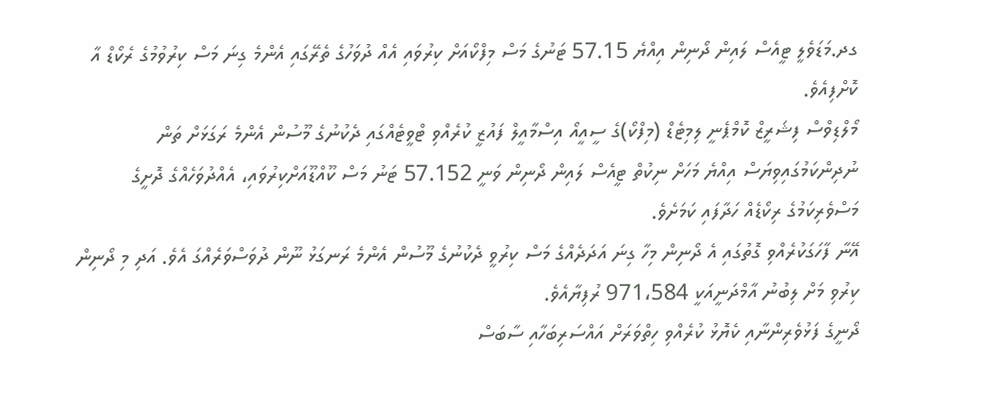ގދ.މަޑަވެލީ ޓީއެސް ލައިން ދޯނިން އިއްޔެ 57.15 ޓަނުގެ މަސް މިފްކޯއަށް ކިރުވައި އެއް ދުވަހުގެ ތެރޭގައި އެންމެ ގިނަ މަސް ކިރުވުމުގެ ރެކޯޑް އާ ކޮށްފިއެވެ.
މޯލްޑިވްސް ފިޝަރީޒް ކޮމްޕެނީ ލިމިޓެޑް (މިފްކޯ)ގެ ސީއީއޯ އިސްމާއީލް ފައުޒީ ކުރެއްވި ޓްވީޓެއްގައި ދެކުނުގެ މޫސުން އެންމެ ރަގަޅަށް ތަން ނުދިންކަމުގައިވިޔަސް އިއްޔެ މަހަށް ނިކުތް ޓީއެސް ލައިން ދޯނިން ވަނީ 57.152 ޓަނު މަސް ކޫއްޑޫއަށްކިރުވައި، އެއްދުވަހެއްގެ ދޮށީގެ މަސްވެރިކަމުގެ ރިކޯޑެއް ހަދާފައި ކަމަށެވެ.
އޭނާ ފާހަގަކުރެއްވި ގޮތުގައި އެ ދޯނިން މިހާ ގިނަ އަދަދެއްގެ މަސް ކިރުވީ ދެކުނުގެ މޫސުން އެންމެ ރަނގަޅު ނޫން ދުވަސްވަރެއްގަ އެވެ. އަދި މި ދޯނިން ކިރުވި މަށް ލިބުނު އާމްދަނީއަކީ 971،584 ރުފިޔާއެވެ.
ދޯނީގެ ފަޅުވެރިންނާއި ކެޔޮޅު ކުރެއްވި ހިތްވަރަށް އައްސަރިބަހާއި ސާބަސް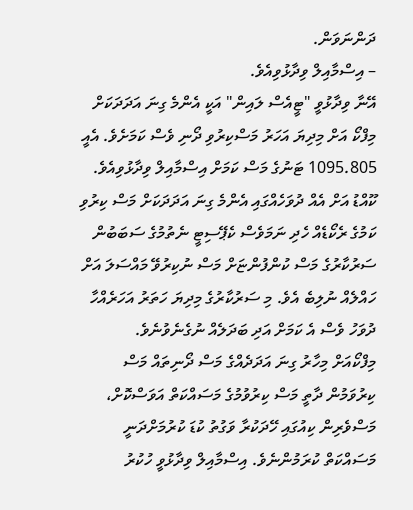ދަންނަވަން.
– އިސްމާއިލް ވިދާޅުވިއެވެ.
އޭނާ ވިދާޅުވީ "ޓީއެސް ލައިން" އަކީ އެންމެ ގިނަ އަދަދަކަށް މިފްކޯ އަށް މިދިޔަ އަހަރު މަސްކިރުވި ދޯނި ވެސް ކަމަށެވެ. އެއީ 1095.805 ޓަނުގެ މަސް ކަމަށް އިސްމާއިލް ވިދާޅުވިއެވެ. ކޫއްޑު އަށް އެއް ދުވަހެއްގައި އެންމެ ގިނަ އަދަދަކަށް މަސް ކިރުވި ކަމުގެ ރެކޯޑެއް ހެދި ނަމަވެސް ކެޕޭސިޓީ ނެތުމުގެ ސަބަބުން ސަރުކާރުގެ މަސް ކުންފުންޏަށް މަސް ނުކިރުވޭ މައްސަލަ އަށް ހައްލެއް ނުލިބެ އެވެ. މި ސަރުކާރުގެ މިދިޔަ ހަތަރު އަހަރެއްހާ ދުވަހު ވެސް އެ ކަމަށް އަދި ބަދަލެއް ނުގެނެވުނެވެ.
މިފްކޯއަށް މިހާރު ގިނަ އަދަދެއްގެ މަސް ދޯނިތައް މަސް ކިރުވަމުން ދާތީ މަސް ކިރުވުމުގެ މަސައްކަތް އަވަސްކޮށް، މަސްވެރިން ކިއުގައި ހޭދަކުރާ ވަގުތު ކުޑަ ކުރުމަށްދަނީ މަސައްކަތް ކުރަމުންނެވެ. އިސްމާއިލް ވިދާޅުވީ ހުކުރު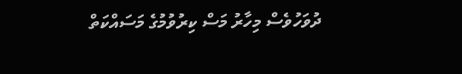ދުވަހުވެސް މިހާރު މަސް ކިރުވުމުގެ މަސައްކަތް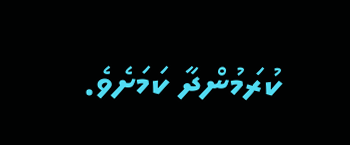ކުރަމުންދާ ކަމަށެވެ.